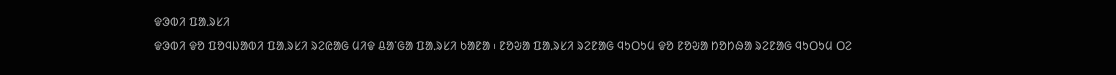ᱫᱳᱵᱤ ᱯᱟᱹᱨᱥᱤ
ᱫᱳᱵᱤ ᱫᱚ ᱯᱚᱧᱡᱟᱵᱤ ᱯᱟᱹᱨᱥᱤ ᱨᱮᱭᱟᱜ ᱢᱤᱫ ᱪᱟᱸᱜᱟ ᱯᱟᱹᱨᱥᱤ ᱠᱟᱱᱟ ᱾ ᱱᱚᱶᱟ ᱯᱟᱹᱨᱥᱤ ᱨᱮᱱᱟᱜ ᱧᱩᱛᱩᱢ ᱫᱚ ᱱᱚᱶᱟ ᱴᱚᱴᱷᱟ ᱨᱮᱱᱟᱜ ᱧᱩᱛᱩᱢ ᱛᱮ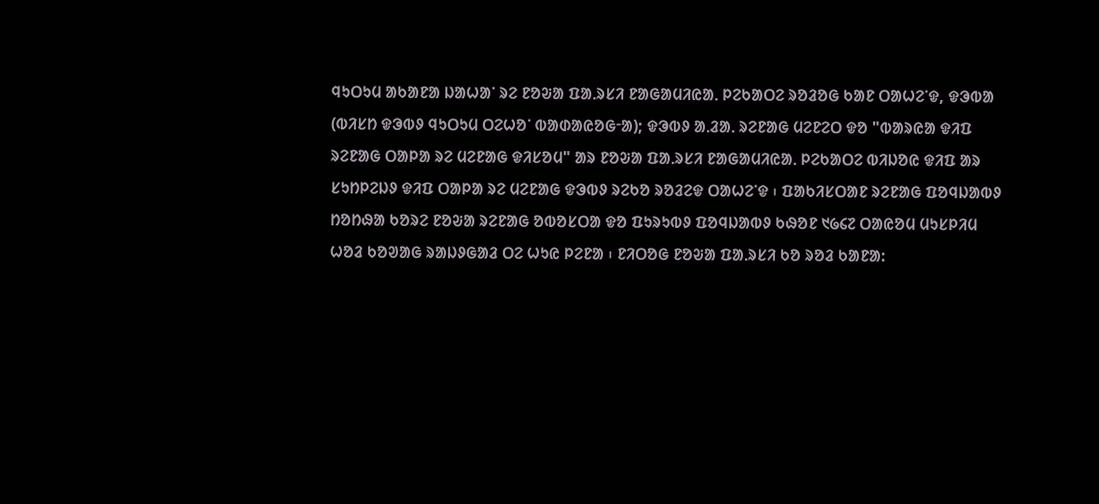ᱧᱩᱛᱩᱢ ᱟᱠᱟᱱᱟ ᱡᱟᱦᱟᱸ ᱨᱮ ᱱᱚᱶᱟ ᱯᱟᱹᱨᱥᱤ ᱱᱟᱜᱟᱢᱤᱭᱟᱹ ᱞᱮᱠᱟᱛᱮ ᱨᱚᱲᱚᱜ ᱠᱟᱱ ᱛᱟᱦᱮᱸᱫ, ᱫᱳᱵᱟ (ᱵᱤᱥᱴ ᱫᱳᱵᱽ ᱧᱩᱛᱩᱢ ᱛᱮᱦᱚᱸ ᱵᱟᱰᱟᱭᱚᱜᱼᱟ); ᱫᱳᱵᱽ ᱟᱹᱲᱟᱹ ᱨᱮᱱᱟᱜ ᱢᱮᱱᱮᱛ ᱫᱚ "ᱵᱟᱨᱭᱟ ᱫᱤᱯ ᱨᱮᱱᱟᱜ ᱛᱟᱞᱟ ᱨᱮ ᱢᱮᱱᱟᱜ ᱫᱤᱥᱚᱢ" ᱟᱨ ᱱᱚᱶᱟ ᱯᱟᱹᱨᱥᱤ ᱱᱟᱜᱟᱢᱤᱭᱟᱹ ᱞᱮᱠᱟᱛᱮ ᱵᱤᱡᱚᱭ ᱫᱤᱯ ᱟᱨ ᱥᱩᱴᱞᱮᱡᱽ ᱫᱤᱯ ᱛᱟᱞᱟ ᱨᱮ ᱢᱮᱱᱟᱜ ᱫᱳᱵᱽ ᱨᱮᱠᱚ ᱨᱚᱲᱮᱫ ᱛᱟᱦᱮᱸᱫ ᱾ ᱯᱟᱠᱤᱥᱛᱟᱱ ᱨᱮᱱᱟᱜ ᱯᱚᱧᱡᱟᱵᱽ ᱴᱚᱴᱷᱟ ᱠᱚᱨᱮ ᱱᱚᱶᱟ ᱨᱮᱱᱟᱜ ᱚᱵᱚᱥᱛᱟ ᱫᱚ ᱯᱩᱨᱩᱵᱽ ᱯᱚᱧᱡᱟᱵᱽ ᱠᱷᱚᱱ ᱑᱙᱔᱗ ᱛᱟᱭᱚᱢ ᱢᱩᱥᱞᱤᱢ ᱦᱚᱲ ᱠᱚᱣᱟᱜ ᱨᱟᱡᱽᱜᱟᱲ ᱛᱮ ᱦᱩᱭ ᱞᱮᱱᱟ ᱾ ᱱᱤᱛᱚᱜ ᱱᱚᱶᱟ ᱯᱟᱹᱨᱥᱤ ᱠᱚ ᱨᱚᱲ ᱠᱟᱱᱟ: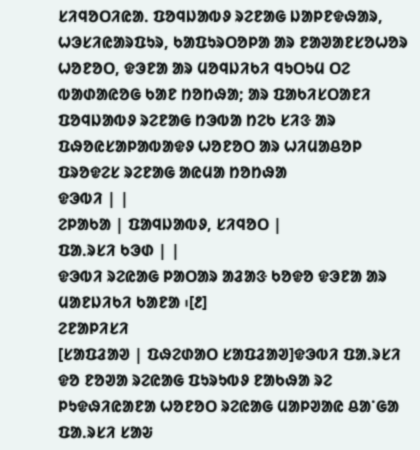ᱥᱤᱧᱚᱛᱤᱭᱟᱹ ᱯᱚᱧᱡᱟᱵᱽ ᱨᱮᱱᱟᱜ ᱡᱟᱞᱱᱫᱷᱟᱨ, ᱦᱳᱥᱤᱭᱟᱨᱯᱩᱨ, ᱠᱟᱯᱩᱨᱛᱚᱞᱟ ᱟᱨ ᱱᱟᱣᱟᱱᱥᱚᱦᱚᱨ ᱦᱚᱱᱚᱛ, ᱫᱳᱱᱟ ᱟᱨ ᱢᱚᱧᱡᱤᱠᱤ ᱧᱩᱛᱩᱢ ᱛᱮ ᱵᱟᱰᱟᱭᱚᱜ ᱠᱟᱱ ᱴᱚᱴᱷᱟ; ᱟᱨ ᱯᱟᱠᱤᱥᱛᱟᱱᱤ ᱯᱚᱧᱡᱟᱵᱽ ᱨᱮᱱᱟᱜ ᱴᱳᱵᱟ ᱴᱮᱠ ᱥᱤᱝ ᱟᱨ ᱯᱷᱚᱭᱥᱟᱞᱟᱵᱟᱫᱽ ᱦᱚᱱᱚᱛ ᱟᱨ ᱦᱤᱢᱟᱪᱚᱞ ᱯᱨᱚᱫᱮᱥ ᱨᱮᱱᱟᱜ ᱟᱭᱢᱟ ᱴᱚᱴᱷᱟ
ᱫᱳᱵᱤ | |
ᱮᱞᱟᱠᱟ | ᱯᱟᱧᱡᱟᱵᱽ, ᱥᱤᱧᱚᱛ |
ᱯᱟᱹᱨᱥᱤ ᱠᱳᱰ | |
ᱫᱳᱵᱤ ᱨᱮᱭᱟᱜ ᱞᱟᱛᱟᱨ ᱟᱲᱟᱝ ᱠᱚᱫᱚ ᱫᱳᱱᱟ ᱟᱨ ᱢᱟᱱᱡᱤᱠᱤ ᱠᱟᱱᱟ ᱾[᱒]
ᱮᱱᱟᱞᱤᱥᱤ
[ᱥᱟᱯᱲᱟᱣ | ᱯᱷᱮᱰᱟᱛ ᱥᱟᱯᱲᱟᱣ]ᱫᱳᱵᱤ ᱯᱟᱹᱨᱥᱤ ᱫᱚ ᱱᱚᱣᱟ ᱨᱮᱭᱟᱜ ᱯᱩᱨᱩᱵᱽ ᱱᱟᱠᱷᱟ ᱨᱮ ᱞᱩᱫᱷᱤᱭᱟᱱᱟ ᱦᱚᱱᱚᱛ ᱨᱮᱭᱟᱜ ᱢᱟᱞᱣᱟᱭ ᱪᱟᱸᱜᱟ ᱯᱟᱹᱨᱥᱤ ᱥᱟᱶ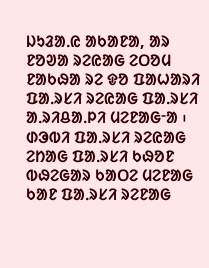ᱡᱩᱲᱟᱹᱭ ᱟᱠᱟᱱᱟ, ᱟᱨ ᱱᱚᱣᱟ ᱨᱮᱭᱟᱜ ᱮᱛᱚᱢ ᱱᱟᱠᱷᱟ ᱨᱮ ᱫᱚ ᱯᱟᱦᱟᱨᱤ ᱯᱟᱹᱨᱥᱤ ᱨᱮᱭᱟᱜ ᱯᱟᱹᱨᱥᱤ ᱟᱹᱨᱤᱪᱟᱹᱞᱤ ᱢᱮᱱᱟᱜᱼᱟ ᱾ ᱰᱳᱵᱤ ᱯᱟᱹᱨᱥᱤ ᱨᱮᱭᱟᱜ ᱮᱴᱟᱜ ᱯᱟᱹᱨᱥᱤ ᱠᱷᱚᱱ ᱵᱷᱮᱜᱟᱨ ᱠᱟᱛᱮ ᱢᱮᱱᱟᱜ ᱠᱟᱱ ᱯᱟᱹᱨᱥᱤ ᱨᱮᱱᱟᱜ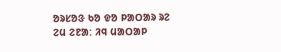ᱚᱨᱥᱚᱝ ᱠᱚ ᱫᱚ ᱞᱟᱛᱟᱨ ᱨᱮ ᱮᱢ ᱮᱱᱟ: ᱤᱧ ᱢᱟᱛᱟᱞ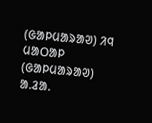(ᱜᱟᱞᱢᱟᱨᱟᱣ) ᱤᱧ ᱢᱟᱛᱟᱞ (ᱜᱟᱞᱢᱟᱨᱟᱣ)
ᱟ.ᱲᱟ.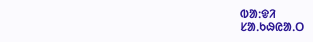ᱵᱟᱺᱫᱤ
ᱥᱟᱹᱠᱷᱭᱟᱹᱛ